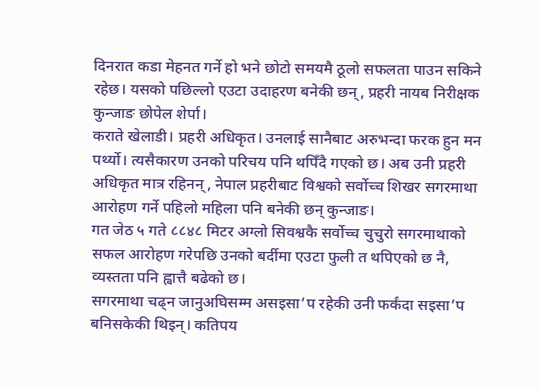दिनरात कडा मेहनत गर्ने हो भने छोटो समयमै ठूलो सफलता पाउन सकिने रहेछ। यसको पछिल्लो एउटा उदाहरण बनेकी छन्, प्रहरी नायब निरीक्षक कुन्जाङ छोपेल शेर्पा।
कराते खेलाडी। प्रहरी अधिकृत। उनलाई सानैबाट अरुभन्दा फरक हुन मन पर्थ्यो। त्यसैकारण उनको परिचय पनि थपिँदै गएको छ। अब उनी प्रहरी अधिकृत मात्र रहिनन्, नेपाल प्रहरीबाट विश्वको सर्वोच्च शिखर सगरमाथा आरोहण गर्ने पहिलो महिला पनि बनेकी छन् कुन्जाङ।
गत जेठ ५ गते ८८४८ मिटर अग्लो सिवश्वकै सर्वोच्च चुचुरो सगरमाथाको सफल आरोहण गरेपछि उनको बर्दीमा एउटा फुली त थपिएको छ नै, व्यस्तता पनि ह्वात्तै बढेको छ।
सगरमाथा चढ्न जानुअघिसम्म असइसा’प रहेकी उनी फर्कंदा सइसा’प बनिसकेकी थिइन्। कतिपय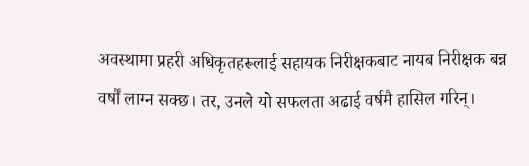अवस्थामा प्रहरी अधिकृतहरूलाई सहायक निरीक्षकबाट नायब निरीक्षक बन्न वर्षौं लाग्न सक्छ। तर, उनले यो सफलता अढाई वर्षमै हासिल गरिन्।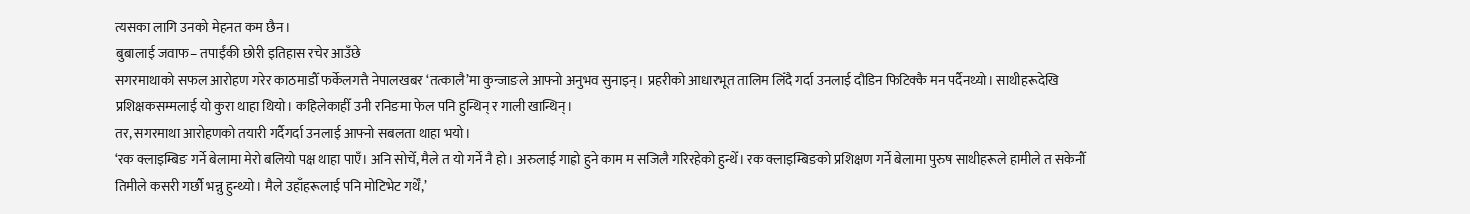त्यसका लागि उनको मेहनत कम छैन।
बुबालाई जवाफ– तपाईंकी छोरी इतिहास रचेर आउँछे
सगरमाथाको सफल आरोहण गरेर काठमाडौँ फर्केलगत्तै नेपालखबर ‘तत्कालै’मा कुन्जाङले आफ्नो अनुभव सुनाइन्। प्रहरीको आधारभूत तालिम लिँदै गर्दा उनलाई दौडिन फिटिक्कै मन पर्दैनथ्यो। साथीहरूदेखि प्रशिक्षकसम्मलाई यो कुरा थाहा थियो। कहिलेकाहीँ उनी रनिङमा फेल पनि हुन्थिन् र गाली खान्थिन्।
तर, सगरमाथा आरोहणको तयारी गर्दैगर्दा उनलाई आफ्नो सबलता थाहा भयो।
‘रक क्लाइम्बिङ गर्ने बेलामा मेरो बलियो पक्ष थाहा पाएँ। अनि सोचेँ, मैले त यो गर्ने नै हो। अरुलाई गाह्रो हुने काम म सजिलै गरिरहेको हुन्थेँ। रक क्लाइम्बिङको प्रशिक्षण गर्ने बेलामा पुरुष साथीहरूले हामीले त सकेनौँ तिमीले कसरी गर्छौ भन्नु हुन्थ्यो। मैले उहाँहरूलाई पनि मोटिभेट गर्थेँ,’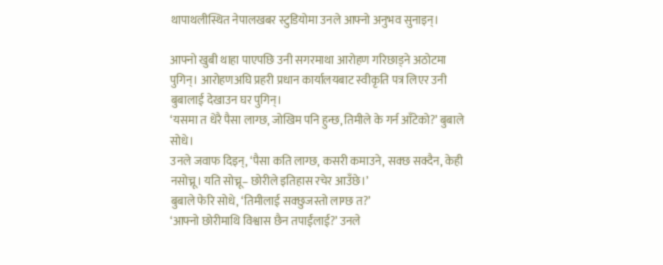थापाथलीस्थित नेपालखबर स्टुडियोमा उनले आफ्नो अनुभव सुनाइन्।

आफ्नो खुबी थाहा पाएपछि उनी सगरमाथा आरोहण गरिछाड्ने अठोटमा पुगिन्। आरोहणअघि प्रहरी प्रधान कार्यालयबाट स्वीकृति पत्र लिएर उनी बुबालाई देखाउन घर पुगिन्।
‘यसमा त धेरै पैसा लाग्छ, जोखिम पनि हुन्छ, तिमीले के गर्न आँटेको?’ बुबाले सोधे।
उनले जवाफ दिइन्, ‘पैसा कति लाग्छ, कसरी कमाउने, सक्छ सक्दैन, केही नसोच्नू। यति सोच्नू– छोरीले इतिहास रचेर आउँछे।’
बुबाले फेरि सोधे, ‘तिमीलाई सक्छुजस्तो लाग्छ त?’
‘आफ्नो छोरीमाथि विश्वास छैन तपाईंलाई?’ उनले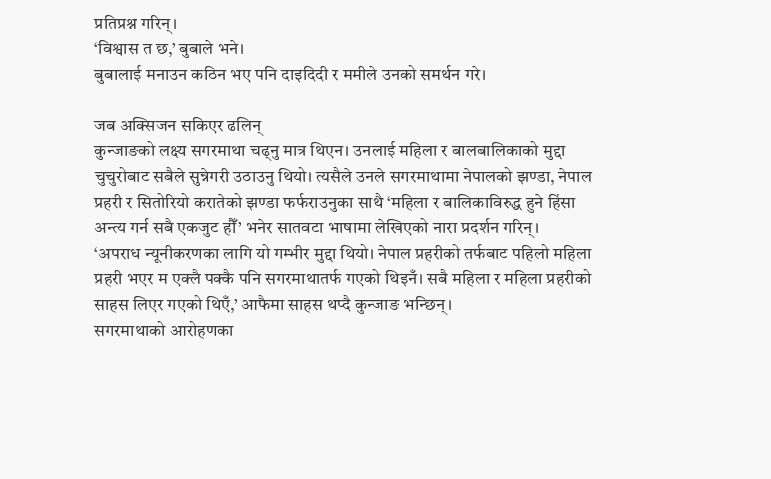प्रतिप्रश्न गरिन्।
‘विश्वास त छ,’ बुबाले भने।
बुबालाई मनाउन कठिन भए पनि दाइदिदी र ममीले उनको समर्थन गरे।

जब अक्सिजन सकिएर ढलिन्
कुन्जाङको लक्ष्य सगरमाथा चढ्नु मात्र थिएन। उनलाई महिला र बालबालिकाको मुद्दा चुचुरोबाट सबैले सुन्नेगरी उठाउनु थियो। त्यसैले उनले सगरमाथामा नेपालको झण्डा, नेपाल प्रहरी र सितोरियो करातेको झण्डा फर्फराउनुका साथै ‘महिला र बालिकाविरुद्ध हुने हिंसा अन्त्य गर्न सबै एकजुट हौँ’ भनेर सातवटा भाषामा लेखिएको नारा प्रदर्शन गरिन्।
‘अपराध न्यूनीकरणका लागि यो गम्भीर मुद्दा थियो। नेपाल प्रहरीको तर्फबाट पहिलो महिला प्रहरी भएर म एक्लै पक्कै पनि सगरमाथातर्फ गएको थिइनँ। सबै महिला र महिला प्रहरीको साहस लिएर गएको थिएँ,’ आफैमा साहस थप्दै कुन्जाङ भन्छिन्।
सगरमाथाको आरोहणका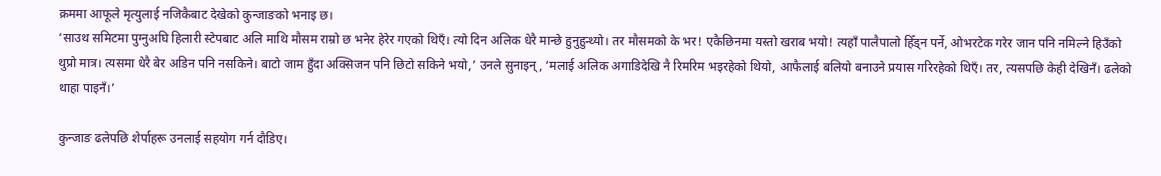क्रममा आफूले मृत्युलाई नजिकैबाट देखेको कुन्जाङको भनाइ छ।
‘साउथ समिटमा पुग्नुअघि हिलारी स्टेपबाट अलि माथि मौसम राम्रो छ भनेर हेरेर गएको थिएँ। त्यो दिन अलिक धेरै मान्छे हुनुहुन्थ्यो। तर मौसमको के भर! एकैछिनमा यस्तो खराब भयो! त्यहाँ पालैपालो हिँड्न पर्ने, ओभरटेक गरेर जान पनि नमिल्ने हिउँको थुप्रो मात्र। त्यसमा धेरै बेर अडिन पनि नसकिने। बाटो जाम हुँदा अक्सिजन पनि छिटो सकिने भयो,’ उनले सुनाइन्, ‘मलाई अलिक अगाडिदेखि नै रिमरिम भइरहेको थियो, आफैलाई बलियो बनाउने प्रयास गरिरहेको थिएँ। तर, त्यसपछि केही देखिनँ। ढलेको थाहा पाइनँ।’

कुन्जाङ ढलेपछि शेर्पाहरू उनलाई सहयोग गर्न दौडिए।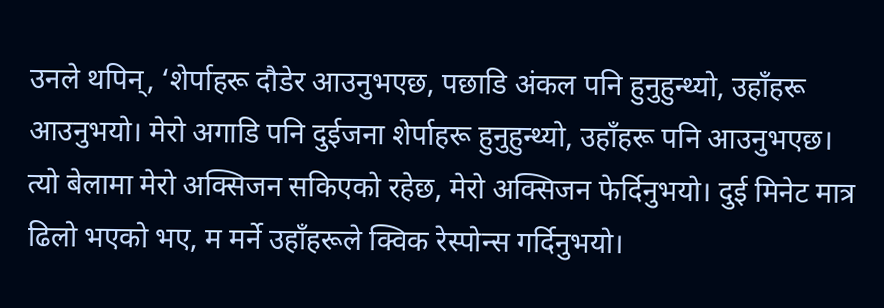उनले थपिन्, ‘शेर्पाहरू दौडेर आउनुभएछ, पछाडि अंकल पनि हुनुहुन्थ्यो, उहाँहरू आउनुभयो। मेरो अगाडि पनि दुईजना शेर्पाहरू हुनुहुन्थ्यो, उहाँहरू पनि आउनुभएछ। त्यो बेलामा मेरो अक्सिजन सकिएको रहेछ, मेरो अक्सिजन फेर्दिनुभयो। दुई मिनेट मात्र ढिलो भएको भए, म मर्ने उहाँहरूले क्विक रेस्पोन्स गर्दिनुभयो।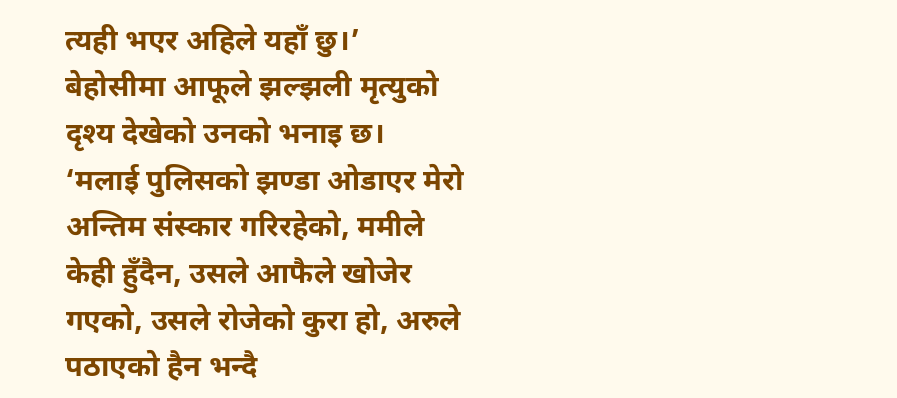त्यही भएर अहिले यहाँ छु।’
बेहोसीमा आफूले झल्झली मृत्युको दृश्य देखेको उनको भनाइ छ।
‘मलाई पुलिसको झण्डा ओडाएर मेरो अन्तिम संस्कार गरिरहेको, ममीले केही हुँदैन, उसले आफैले खोजेर गएको, उसले रोजेको कुरा हो, अरुले पठाएको हैन भन्दै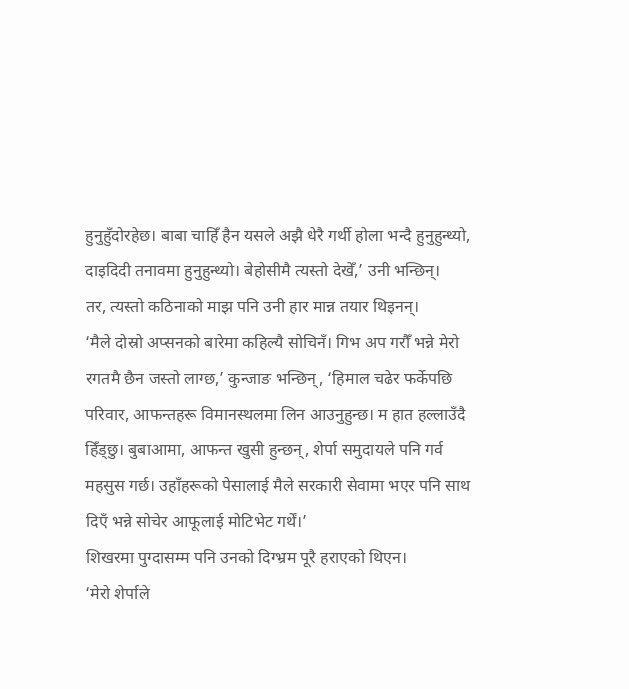हुनुहुँदोरहेछ। बाबा चाहिँ हैन यसले अझै धेरै गर्थी होला भन्दै हुनुहुन्थ्यो, दाइदिदी तनावमा हुनुहुन्थ्यो। बेहोसीमै त्यस्तो देखेँ,’ उनी भन्छिन्।
तर, त्यस्तो कठिनाको माझ पनि उनी हार मान्न तयार थिइनन्।
‘मैले दोस्रो अप्सनको बारेमा कहिल्यै सोचिनँ। गिभ अप गरौँ भन्ने मेरो रगतमै छैन जस्तो लाग्छ,’ कुन्जाङ भन्छिन्, ‘हिमाल चढेर फर्केपछि परिवार, आफन्तहरू विमानस्थलमा लिन आउनुहुन्छ। म हात हल्लाउँदै हिँड्छु। बुबाआमा, आफन्त खुसी हुन्छन्, शेर्पा समुदायले पनि गर्व महसुस गर्छ। उहाँहरूको पेसालाई मैले सरकारी सेवामा भएर पनि साथ दिएँ भन्ने सोचेर आफूलाई मोटिभेट गर्थें।’
शिखरमा पुग्दासम्म पनि उनको दिग्भ्रम पूरै हराएको थिएन।
‘मेरो शेर्पाले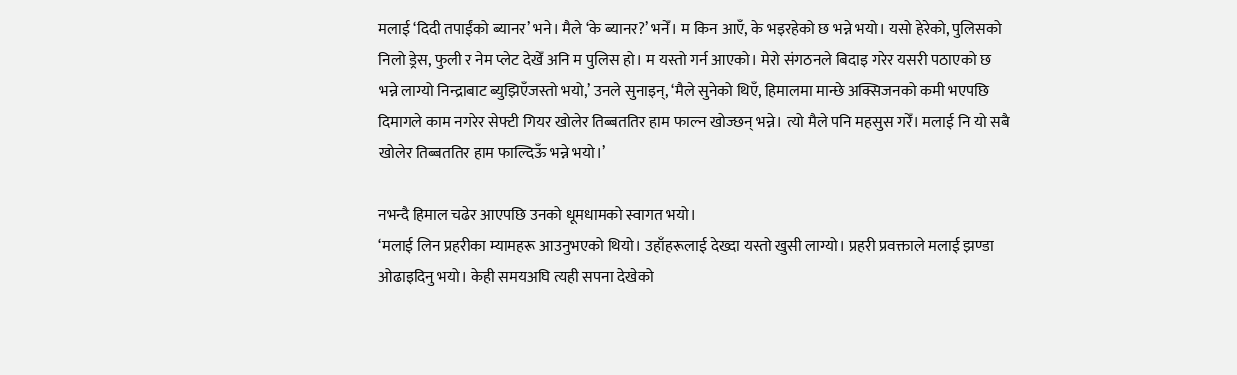मलाई ‘दिदी तपाईंको ब्यानर’ भने। मैले ‘के ब्यानर?’ भनेँ। म किन आएँ, के भइरहेको छ भन्ने भयो। यसो हेरेको, पुलिसको निलो ड्रेस, फुली र नेम प्लेट देखेँ अनि म पुलिस हो। म यस्तो गर्न आएको। मेरो संगठनले बिदाइ गरेर यसरी पठाएको छ भन्ने लाग्यो निन्द्राबाट ब्युझिएँजस्तो भयो,’ उनले सुनाइन्, ‘मैले सुनेको थिएँ, हिमालमा मान्छे अक्सिजनको कमी भएपछि दिमागले काम नगरेर सेफ्टी गियर खोलेर तिब्बततिर हाम फाल्न खोज्छन् भन्ने। त्यो मैले पनि महसुस गरेँ। मलाई नि यो सबै खोलेर तिब्बततिर हाम फाल्दिऊँ भन्ने भयो।’

नभन्दै हिमाल चढेर आएपछि उनको धूमधामको स्वागत भयो।
‘मलाई लिन प्रहरीका म्यामहरू आउनुभएको थियो। उहाँहरूलाई देख्दा यस्तो खुसी लाग्यो। प्रहरी प्रवक्ताले मलाई झण्डा ओढाइदिनु भयो। केही समयअघि त्यही सपना देखेको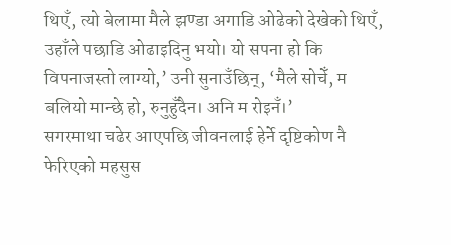थिएँ, त्यो बेलामा मैले झण्डा अगाडि ओढेको देखेको थिएँ, उहाँले पछाडि ओढाइदिनु भयो। यो सपना हो कि विपनाजस्तो लाग्यो,’ उनी सुनाउँछिन्, ‘मैले सोचेँ, म बलियो मान्छे हो, रुनुहुँदैन। अनि म रोइनँ।’
सगरमाथा चढेर आएपछि जीवनलाई हेर्ने दृष्टिकोण नै फेरिएको महसुस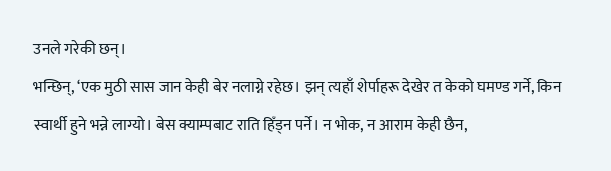उनले गरेकी छन्।
भन्छिन्, ‘एक मुठी सास जान केही बेर नलाग्ने रहेछ। झन् त्यहाँ शेर्पाहरू देखेर त केको घमण्ड गर्ने, किन स्वार्थी हुने भन्ने लाग्यो। बेस क्याम्पबाट राति हिँड्न पर्ने। न भोक, न आराम केही छैन,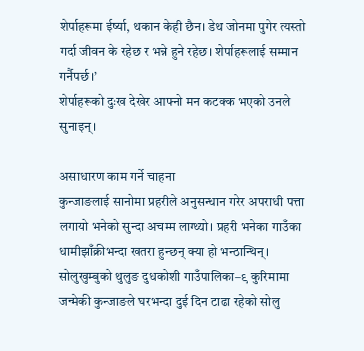शेर्पाहरूमा ईर्ष्या, थकान केही छैन। डेथ जोनमा पुगेर त्यस्तो गर्दा जीवन के रहेछ र भन्ने हुने रहेछ। शेर्पाहरूलाई सम्मान गर्नैपर्छ।’
शेर्पाहरूको दुःख देखेर आफ्नो मन कटक्क भएको उनले सुनाइन्।

असाधारण काम गर्ने चाहना
कुन्जाङलाई सानोमा प्रहरीले अनुसन्धान गरेर अपराधी पत्ता लगायो भनेको सुन्दा अचम्म लाग्थ्यो। प्रहरी भनेका गाउँका धामीझाँक्रीभन्दा खतरा हुन्छन् क्या हो भन्ठान्थिन्।
सोलुखुम्बुको थुलुङ दुधकोशी गाउँपालिका–९ कुरिमामा जन्मेकी कुन्जाङले घरभन्दा दुई दिन टाढा रहेको सोलु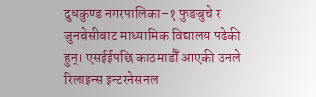दुधकुण्ड नगरपालिका–१ फुङबुचे र जुनबेसीबाट माध्यामिक विद्यालय पढेकी हुन्। एसईईपछि काठमाडौँ आएकी उनले रिलाइन्स इन्टरनेसनल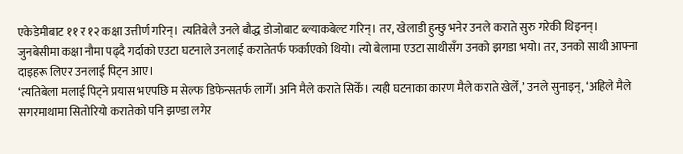एकेडेमीबाट ११ र १२ कक्षा उत्तीर्ण गरिन्। त्यतिबेलै उनले बौद्ध डोजोबाट ब्ल्याकबेल्ट गरिन्। तर, खेलाडी हुन्छु भनेर उनले कराते सुरु गरेकी थिइनन्।
जुनबेसीमा कक्षा नौमा पढ्दै गर्दाको एउटा घटनाले उनलाई करातेतर्फ फर्काएको थियो। त्यो बेलामा एउटा साथीसँग उनको झगडा भयो। तर, उनको साथी आफ्ना दाइहरू लिएर उनलाई पिट्न आए।
‘त्यतिबेला मलाई पिट्ने प्रयास भएपछि म सेल्फ डिफेन्सतर्फ लागेँ। अनि मैले कराते सिकेँ। त्यही घटनाका कारण मैले कराते खेलेँ,’ उनले सुनाइन्, ‘अहिले मैले सगरमाथामा सितोरियो करातेको पनि झण्डा लगेर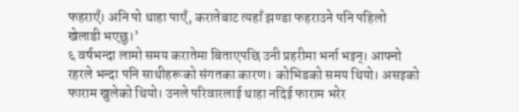फहराएँ। अनि पो थाहा पाएँ, करातेबाट त्यहाँ झण्डा फहराउने पनि पहिलो खेलाडी भएछु।’
६ वर्षभन्दा लामो समय करातेमा बिताएपछि उनी प्रहरीमा भर्ना भइन्। आफ्नो रहरले भन्दा पनि साथीहरूको संगतका कारण। कोभिडको समय थियो। असइको फाराम खुलेको थियो। उनले परिवारलाई थाहा नदिई फाराम भरेर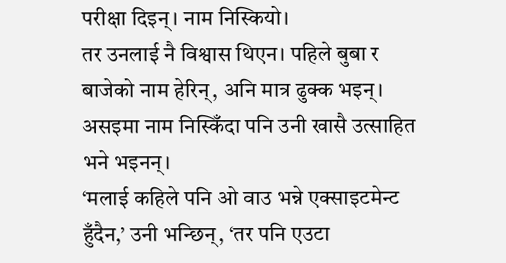परीक्षा दिइन्। नाम निस्कियो।
तर उनलाई नै विश्वास थिएन। पहिले बुबा र बाजेको नाम हेरिन्, अनि मात्र ढुक्क भइन्।
असइमा नाम निस्किँदा पनि उनी खासै उत्साहित भने भइनन्।
‘मलाई कहिले पनि ओ वाउ भन्ने एक्साइटमेन्ट हुँदैन,’ उनी भन्छिन्, ‘तर पनि एउटा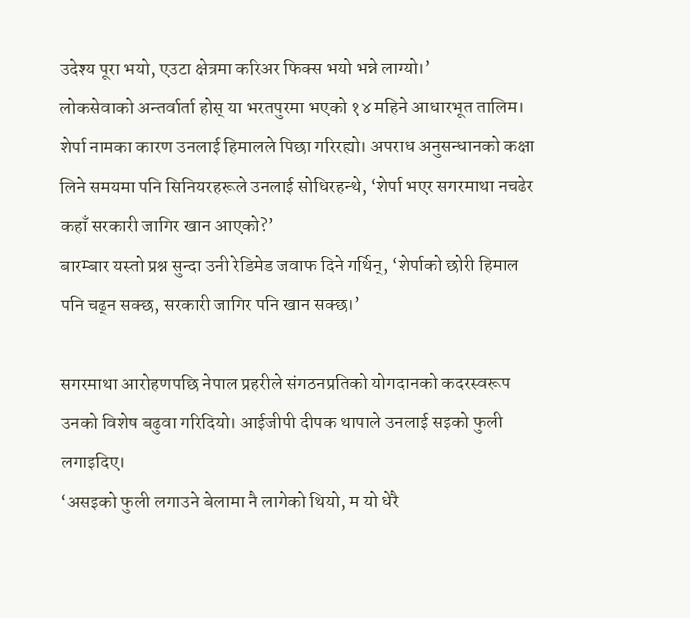उदेश्य पूरा भयो, एउटा क्षेत्रमा करिअर फिक्स भयो भन्ने लाग्यो।’
लोकसेवाको अन्तर्वार्ता होस् या भरतपुरमा भएको १४ महिने आधारभूत तालिम। शेर्पा नामका कारण उनलाई हिमालले पिछा गरिरह्यो। अपराध अनुसन्धानको कक्षा लिने समयमा पनि सिनियरहरूले उनलाई सोधिरहन्थे, ‘शेर्पा भएर सगरमाथा नचढेर कहाँ सरकारी जागिर खान आएको?’
बारम्बार यस्तो प्रश्न सुन्दा उनी रेडिमेड जवाफ दिने गर्थिन्, ‘शेर्पाको छोरी हिमाल पनि चढ्न सक्छ, सरकारी जागिर पनि खान सक्छ।’

सगरमाथा आरोहणपछि नेपाल प्रहरीले संगठनप्रतिको योगदानको कदरस्वरूप उनको विशेष बढुवा गरिदियो। आईजीपी दीपक थापाले उनलाई सइको फुली लगाइदिए।
‘असइको फुली लगाउने बेलामा नै लागेको थियो, म यो धेरै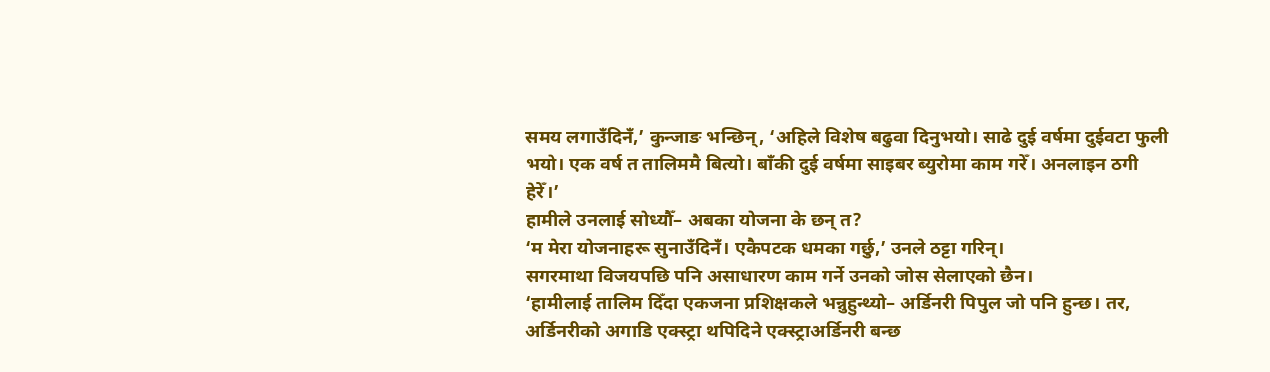समय लगाउँदिनँ,’ कुन्जाङ भन्छिन्, ‘अहिले विशेष बढुवा दिनुभयो। साढे दुई वर्षमा दुईवटा फुली भयो। एक वर्ष त तालिममै बित्यो। बाँकी दुई वर्षमा साइबर ब्युरोमा काम गरेँ। अनलाइन ठगी हेरेँ।’
हामीले उनलाई सोध्यौँ– अबका योजना के छन् त?
‘म मेरा योजनाहरू सुनाउँदिनँ। एकैपटक धमका गर्छु,’ उनले ठट्टा गरिन्।
सगरमाथा विजयपछि पनि असाधारण काम गर्ने उनको जोस सेलाएको छैन।
‘हामीलाई तालिम दिँदा एकजना प्रशिक्षकले भन्नुहुन्थ्यो– अर्डिनरी पिपुल जो पनि हुन्छ। तर, अर्डिनरीको अगाडि एक्स्ट्रा थपिदिने एक्स्ट्राअर्डिनरी बन्छ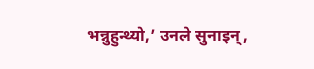भन्नुहुन्थ्यो,’ उनले सुनाइन्,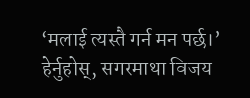‘मलाई त्यस्तै गर्न मन पर्छ।’
हेर्नुहोस्, सगरमाथा विजय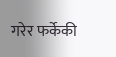गरेर फर्केकी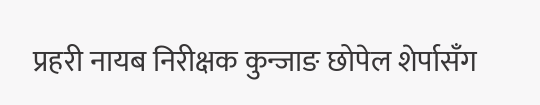प्रहरी नायब निरीक्षक कुन्जाङ छोपेल शेर्पासँग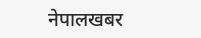नेपालखबर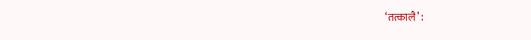‘तत्कालै’ :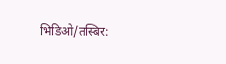भिडिओ/तस्बिर: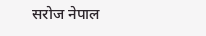सरोज नेपाल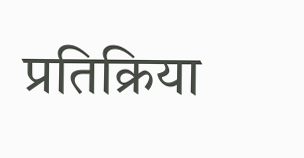प्रतिक्रिया